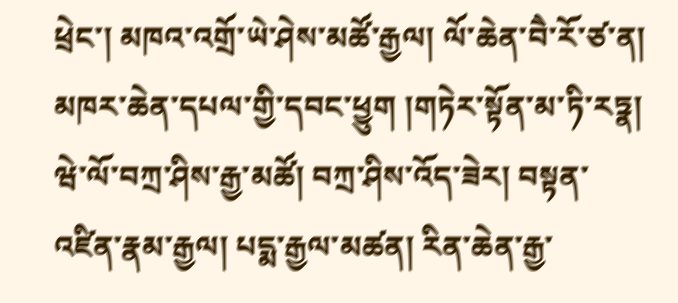ཕྲེང་། མཁའ་འགྲོ་ཡེ་ཤེས་མཚོ་རྒྱལ། ལོ་ཆེན་བཻ་རོ་ཙ་ན། མཁར་ཆེན་དཔལ་གྱི་དབང་ཕྱུག །གཏེར་སྟོན་མ་ཏི་རཏྣ། ཝེ་ལོ་བཀྲ་ཤིས་རྒྱ་མཚོ། བཀྲ་ཤིས་འོད་ཟེར། བསྟན་འཛིན་རྣམ་རྒྱལ། པདྨ་རྒྱལ་མཚན། རིན་ཆེན་རྒྱ་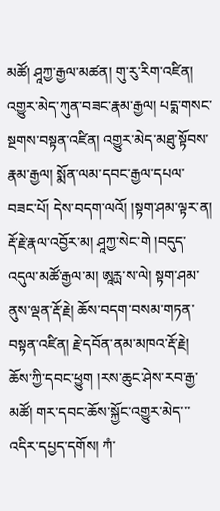མཚོ། ཤཱཀྱ་རྒྱལ་མཚན། གུ་རུ་རིག་འཛིན། འགྱུར་མེད་ཀུན་བཟང་རྣམ་རྒྱལ། པདྨ་གསང་སྔགས་བསྟན་འཛིན། འགྱུར་མེད་མཐུ་སྟོབས་རྣམ་རྒྱལ། སྨོན་ལམ་དབང་རྒྱལ་དཔལ་བཟང་པོ། དེས་བདག་ལའོ། །སྟག་ཤམ་ལྟར་ན། རྡོ་རྗེ་རྣལ་འབྱོར་མ། ཤཱཀྱ་སེང་གེ །བདུད་འདུལ་མཚོ་རྒྱལ་མ། ཨཱརྻ་ས་ལེ། སྟག་ཤམ་ནུས་ལྡན་རྡོ་རྗེ། ཆོས་བདག་བསམ་གཏན་བསྟན་འཛིན། རྗེ་དབོན་ནམ་མཁའ་རྡོ་རྗེ། ཆོས་ཀྱི་དབང་ཕྱུག །རས་ཆུང་ཤེས་རབ་རྒྱ་མཚོ། གར་དབང་ཆོས་སྐྱོང་འགྱུར་མེད་་་འདིར་དཔྱད་དགོས། ཀཾ་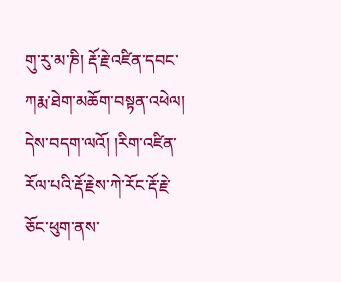གུ་རུ་མ་ཎི། རྡོ་རྗེ་འཛིན་དབང་ཀརྨ་ཐེག་མཆོག་བསྟན་འཕེལ། དེས་བདག་ལའོ། །རིག་འཛིན་རོལ་པའི་རྡོ་རྗེས་ཀེ་རོང་རྡོ་རྗེ་ཅོང་ཕུག་ནས་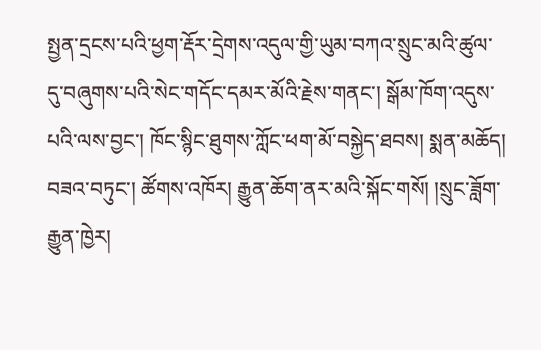སྤྱན་དྲངས་པའི་ཕྱག་རྡོར་དྲེགས་འདུལ་གྱི་ཡུམ་བཀའ་སྲུང་མའི་ཚུལ་དུ་བཞུགས་པའི་སེང་གདོང་དམར་མོའི་རྗེས་གནང་། སྒོམ་ཁོག་འདུས་པའི་ལས་བྱང་། ཁོང་སྙིང་ཐུགས་ཀློང་ཕག་མོ་བསྐྱེད་ཐབས། སྨན་མཆོད།
བཟའ་བཏུང་། ཚོགས་འཁོར། རྒྱུན་ཆོག་ནར་མའི་སྐོང་གསོ། །སྲུང་ཟློག་རྒྱུན་ཁྱེར།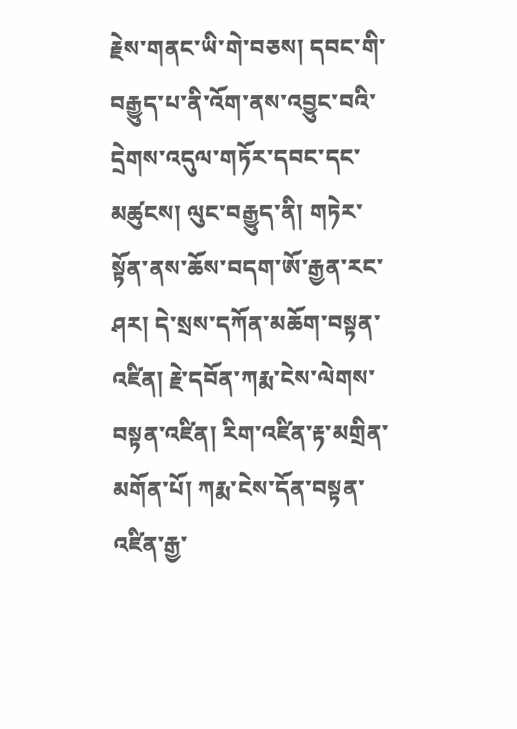རྗེས་གནང་ཡི་གེ་བཅས། དབང་གི་བརྒྱུད་པ་ནི་འོག་ནས་འབྱུང་བའི་དྲེགས་འདུལ་གཏོར་དབང་དང་མཚུངས། ལུང་བརྒྱུད་ནི། གཏེར་སྟོན་ནས་ཆོས་བདག་ཨོ་རྒྱན་རང་ཤར། དེ་སྲས་དཀོན་མཆོག་བསྟན་འཛིན། རྗེ་དབོན་ཀརྨ་ངེས་ལེགས་བསྟན་འཛིན། རིག་འཛིན་རྟ་མགྲིན་མགོན་པོ། ཀརྨ་ངེས་དོན་བསྟན་འཛིན་རྒྱ་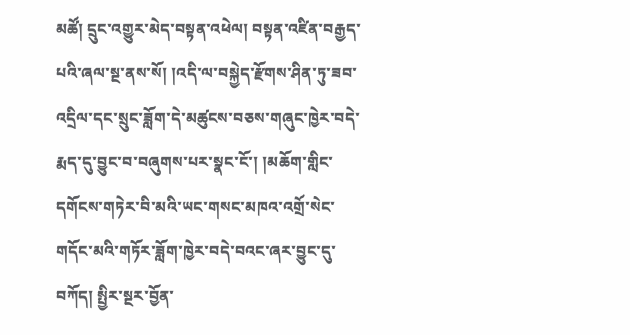མཚོ། དྲུང་འགྱུར་མེད་བསྟན་འཕེལ། བསྟན་འཛིན་བརྒྱད་པའི་ཞལ་སྔ་ནས་སོ། །འདི་ལ་བསྐྱེད་རྫོགས་ཤིན་ཏུ་ཟབ་འདྲིལ་དང་སྲུང་ཟློག་དེ་མཚུངས་བཅས་གཞུང་ཁྱེར་བདེ་རྨད་དུ་བྱུང་བ་བཞུགས་པར་སྣང་ངོ་། །མཆོག་གླིང་དགོངས་གཏེར་བི་མའི་ཡང་གསང་མཁའ་འགྲོ་སེང་གདོང་མའི་གཏོར་ཟློག་ཁྱེར་བདེ་བའང་ཞར་བྱུང་དུ་བཀོད། སྤྱིར་སྔར་བྱོན་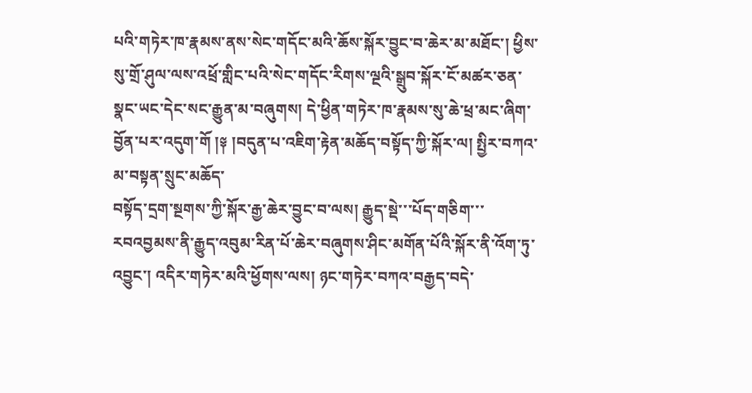པའི་གཏེར་ཁ་རྣམས་ནས་སེང་གདོང་མའི་ཆོས་སྐོར་བྱུང་བ་ཆེར་མ་མཐོང་། ཕྱིས་སུ་གྲོ་ཤུལ་ལས་འཕྲོ་གླིང་པའི་སེང་གདོང་རིགས་ལྔའི་སྒྲུབ་སྐོར་ངོ་མཚར་ཅན་སྣང་ཡང་དེང་སང་རྒྱུན་མ་བཞུགས། དེ་ཕྱིན་གཏེར་ཁ་རྣམས་སུ་ཆེ་ཕྲ་མང་ཞིག་བྱོན་པར་འདུག་གོ །༈ །བདུན་པ་འཇིག་རྟེན་མཆོད་བསྟོད་ཀྱི་སྐོར་ལ། སྤྱིར་བཀའ་མ་བསྟན་སྲུང་མཆོད་
བསྟོད་དྲག་སྔགས་ཀྱི་སྐོར་རྒྱ་ཆེར་བྱུང་བ་ལས། རྒྱུད་སྡེ་་་པོད་གཅིག་་་རབའབྱམས་ནི་རྒྱུད་འབུམ་རིན་པོ་ཆེར་བཞུགས་ཤིང་མགོན་པོའི་སྐོར་ནི་འོག་ཏུ་འབྱུང་། འདིར་གཏེར་མའི་ཕྱོགས་ལས། ཉང་གཏེར་བཀའ་བརྒྱད་བདེ་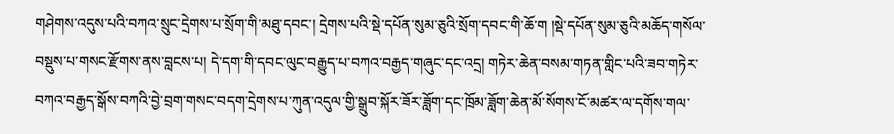གཤེགས་འདུས་པའི་བཀའ་སྲུང་དྲེགས་པ་སྲོག་གི་མཐུ་དབང་། དྲེགས་པའི་སྡེ་དཔོན་སུམ་ཅུའི་སྲོག་དབང་གི་ཆོ་ག །སྡེ་དཔོན་སུམ་ཅུའི་མཆོད་གསོལ་བསྡུས་པ་གསང་རྫོགས་ནས་བླངས་པ། དེ་དག་གི་དབང་ལུང་བརྒྱུད་པ་བཀའ་བརྒྱད་གཞུང་དང་འདྲ། གཏེར་ཆེན་བསམ་གཏན་གླིང་པའི་ཟབ་གཏེར་བཀའ་བརྒྱད་སྒོས་བཀའི་བྱེ་བྲག་གསང་བདག་དྲེགས་པ་ཀུན་འདུལ་གྱི་སྒྲུབ་སྐོར་ཟོར་ཟློག་དང་ཁྲོམ་ཟློག་ཆེན་མོ་སོགས་ངོ་མཚར་ལ་དགོས་གལ་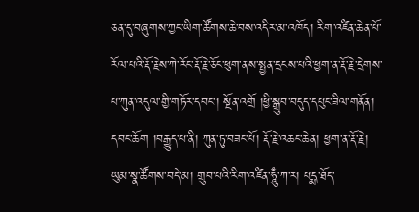ཅན་དུ་བཞུགས་ཀྱང་ཡིག་ཚོགས་ཆེ་བས་འདིར་མ་འཁོད། རིག་འཛིན་ཆེན་པོ་རོལ་པའི་རྡོ་རྗེས་ཀེ་རོང་རྡོ་རྗེ་ཅོང་ཕུག་ནས་སྤྱན་དྲངས་པའི་ཕྱག་ན་རྡོ་རྗེ་དྲེགས་པ་ཀུན་འདུལ་གྱི་གཏོར་དབང་། སྔོན་འགྲོ །ཕྱི་སྒྲུབ་བདུད་དཔུང་ཟིལ་གནོན། དབང་ཆོག །བརྒྱུད་པ་ནི། ཀུན་ཏུ་བཟང་པོ། རྡོ་རྗེ་འཆང་ཆེན། ཕྱག་ན་རྡོ་རྗེ། ཡུམ་སྣ་ཚོགས་བདེ་མ། གྲུབ་པའི་རིག་འཛིན་ཧཱུྃ་ཀ་ར། པདྨ་ཐོད་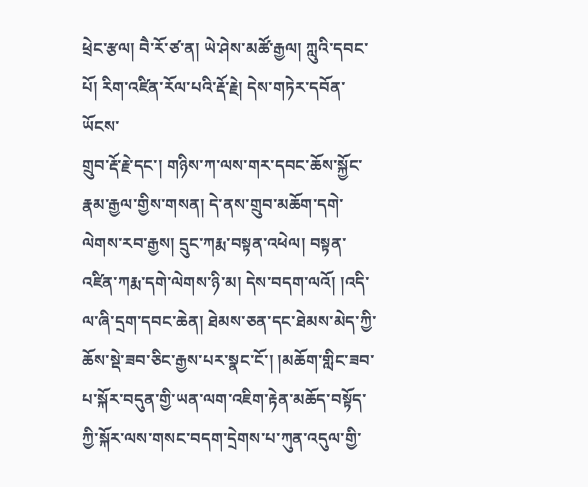ཕྲེང་རྩལ། བཻ་རོ་ཙ་ན། ཡེ་ཤེས་མཚོ་རྒྱལ། ཀླུའི་དབང་པོ། རིག་འཛིན་རོལ་པའི་རྡོ་རྗེ། དེས་གཏེར་དབོན་ཡོངས་
གྲུབ་རྡོ་རྗེ་དང་། གཉིས་ཀ་ལས་གར་དབང་ཆོས་སྐྱོང་རྣམ་རྒྱལ་གྱིས་གསན། དེ་ནས་གྲུབ་མཆོག་དགེ་ལེགས་རབ་རྒྱས། དྲུང་ཀརྨ་བསྟན་འཕེལ། བསྟན་འཛིན་ཀརྨ་དགེ་ལེགས་ཉི་མ། དེས་བདག་ལའོ། །འདི་ལ་ཞི་དྲག་དབང་ཆེན། ཐེམས་ཅན་དང་ཐེམས་མེད་ཀྱི་ཆོས་སྡེ་ཟབ་ཅིང་རྒྱས་པར་སྣང་ངོ་། །མཆོག་གླིང་ཟབ་པ་སྐོར་བདུན་གྱི་ཡན་ལག་འཇིག་རྟེན་མཆོད་བསྟོད་ཀྱི་སྐོར་ལས་གསང་བདག་དྲེགས་པ་ཀུན་འདུལ་གྱི་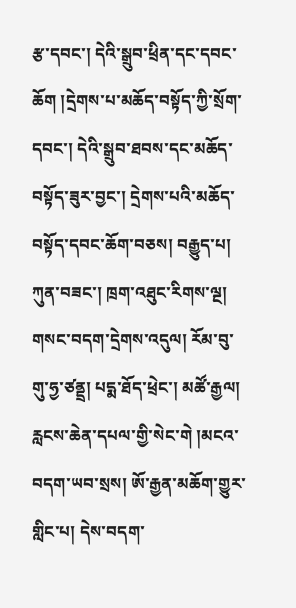རྩ་དབང་། དེའི་སྒྲུབ་ཕྲིན་དང་དབང་ཆོག །དྲེགས་པ་མཆོད་བསྟོད་ཀྱི་སྲོག་དབང་། དེའི་སྒྲུབ་ཐབས་དང་མཆོད་བསྟོད་ཟུར་བྱང་། དྲེགས་པའི་མཆོད་བསྟོད་དབང་ཆོག་བཅས། བརྒྱུད་པ། ཀུན་བཟང་། ཁྲག་འཐུང་རིགས་ལྔ། གསང་བདག་དྲེགས་འདུལ། རོམ་བུ་གུ་ཧྱ་ཙནྡྲ། པདྨ་ཐོད་ཕྲེང་། མཚོ་རྒྱལ། རླངས་ཆེན་དཔལ་གྱི་སེང་གེ །མངའ་བདག་ཡབ་སྲས། ཨོ་རྒྱན་མཆོག་གྱུར་གླིང་པ། དེས་བདག་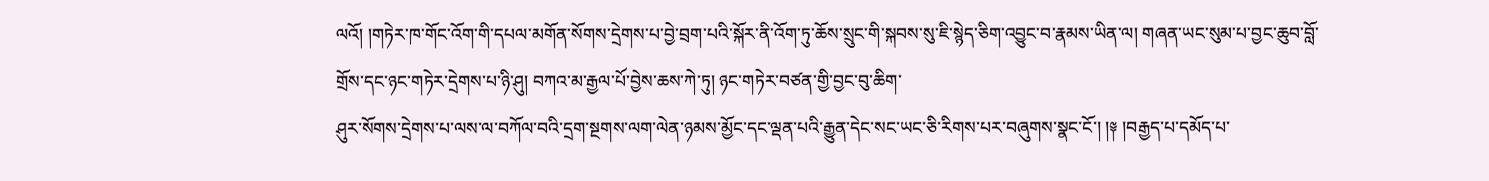ལའོ། །གཏེར་ཁ་གོང་འོག་གི་དཔལ་མགོན་སོགས་དྲེགས་པ་བྱེ་བྲག་པའི་སྐོར་ནི་འོག་ཏུ་ཆོས་སྲུང་གི་སྐབས་སུ་ཇི་སྙེད་ཅིག་འབྱུང་བ་རྣམས་ཡིན་ལ། གཞན་ཡང་སུམ་པ་བྱང་ཆུབ་བློ་གྲོས་དང་ཉང་གཏེར་དྲེགས་པ་ཉི་ཤུ། བཀའ་མ་རྒྱལ་པོ་བྱེས་ཆས་ཀེ་ཏུ། ཉང་གཏེར་བཙན་གྱི་བྱང་བུ་ཆིག་
ཤུར་སོགས་དྲེགས་པ་ལས་ལ་བཀོལ་བའི་དྲག་སྔགས་ལག་ལེན་ཉམས་མྱོང་དང་ལྡན་པའི་རྒྱུན་དེང་སང་ཡང་ཅི་རིགས་པར་བཞུགས་སྣང་ངོ་། །༈ །བརྒྱད་པ་དམོད་པ་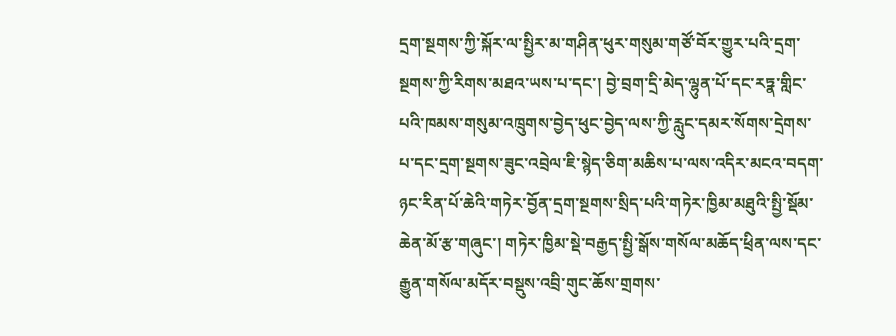དྲག་སྔགས་ཀྱི་སྐོར་ལ་སྤྱིར་མ་གཤིན་ཕུར་གསུམ་གཙོ་བོར་གྱུར་པའི་དྲག་སྔགས་ཀྱི་རིགས་མཐའ་ཡས་པ་དང་། བྱེ་བྲག་དྲི་མེད་ལྷུན་པོ་དང་རཏྣ་གླིང་པའི་ཁམས་གསུམ་འཁྲུགས་བྱེད་ཕུང་བྱེད་ལས་ཀྱི་རླུང་དམར་སོགས་དྲེགས་པ་དང་དྲག་སྔགས་ཟུང་འབྲེལ་ཇི་སྙེད་ཅིག་མཆིས་པ་ལས་འདིར་མངའ་བདག་ཉང་རིན་པོ་ཆེའི་གཏེར་བྱོན་དྲག་སྔགས་སྲིད་པའི་གཏེར་ཁྱིམ་མཐུའི་སྤྱི་སྡོམ་ཆེན་མོ་རྩ་གཞུང་། གཏེར་ཁྱིམ་སྡེ་བརྒྱད་སྤྱི་སྒོས་གསོལ་མཆོད་ཕྲིན་ལས་དང་རྒྱུན་གསོལ་མདོར་བསྡུས་འབྲི་གུང་ཆོས་གྲགས་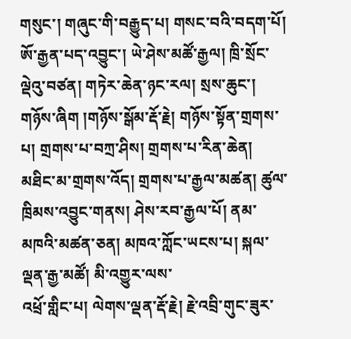གསུང་། གཞུང་གི་བརྒྱུད་པ། གསང་བའི་བདག་པོ། ཨོ་རྒྱན་པད་འབྱུང་། ཡེ་ཤེས་མཚོ་རྒྱལ། ཁྲི་སྲོང་ལྡེའུ་བཙན། གཏེར་ཆེན་ཉང་རལ། སྲས་ཆུང་། གཉོས་ཞིག །གཉོས་སྒོམ་རྡོ་རྗེ། གཉོས་སྟོན་གྲགས་པ། གྲགས་པ་བཀྲ་ཤིས། གྲགས་པ་རིན་ཆེན། མཐིང་མ་གྲགས་འོད། གྲགས་པ་རྒྱལ་མཚན། ཚུལ་ཁྲིམས་འབྱུང་གནས། ཤེས་རབ་རྒྱལ་པོ། ནམ་མཁའི་མཚན་ཅན། མཁའ་ཀློང་ཡངས་པ། སྐལ་ལྡན་རྒྱ་མཚོ། མི་འགྱུར་ལས་
འཕྲོ་གླིང་པ། ལེགས་ལྡན་རྡོ་རྗེ། རྗེ་འབྲི་གུང་ཟུར་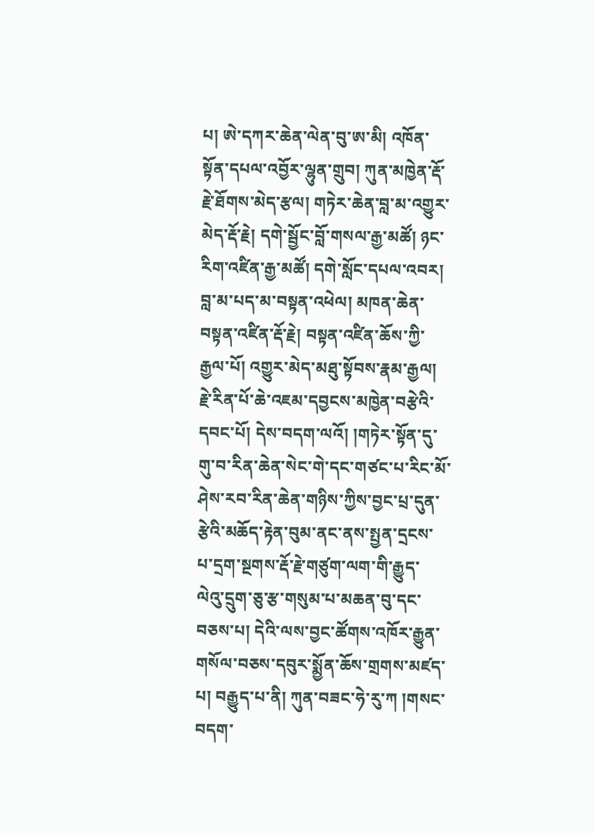པ། ཨེ་དཀར་ཆེན་ལེན་བུ་ཨ་མི། འཁོན་སྟོན་དཔལ་འབྱོར་ལྷུན་གྲུབ། ཀུན་མཁྱེན་རྡོ་རྗེ་ཐོགས་མེད་རྩལ། གཏེར་ཆེན་བླ་མ་འགྱུར་མེད་རྡོ་རྗེ། དགེ་སྦྱོང་བློ་གསལ་རྒྱ་མཚོ། ཉང་རིག་འཛིན་རྒྱ་མཚོ། དགེ་སློང་དཔལ་འབར། བླ་མ་པད་མ་བསྟན་འཕེལ། མཁན་ཆེན་བསྟན་འཛིན་རྡོ་རྗེ། བསྟན་འཛིན་ཆོས་ཀྱི་རྒྱལ་པོ། འགྱུར་མེད་མཐུ་སྟོབས་རྣམ་རྒྱལ། རྗེ་རིན་པོ་ཆེ་འཇམ་དབྱངས་མཁྱེན་བརྩེའི་དབང་པོ། དེས་བདག་ལའོ། །གཏེར་སྟོན་དུ་གུ་བ་རིན་ཆེན་སེང་གེ་དང་གཙང་པ་རིང་མོ་ཤེས་རབ་རིན་ཆེན་གཉིས་ཀྱིས་བྱང་པྲ་དུན་རྩེའི་མཆོད་རྟེན་བུམ་ནང་ནས་སྤྱན་དྲངས་པ་དྲག་སྔགས་རྡོ་རྗེ་གཙུག་ལག་གི་རྒྱུད་ལེའུ་དྲུག་ཅུ་རྩ་གསུམ་པ་མཆན་བུ་དང་བཅས་པ། དེའི་ལས་བྱང་ཚོགས་འཁོར་རྒྱུན་གསོལ་བཅས་དབུར་སྨྱོན་ཆོས་གྲགས་མཛད་པ། བརྒྱུད་པ་ནི། ཀུན་བཟང་ཧེ་རུ་ཀ །གསང་བདག་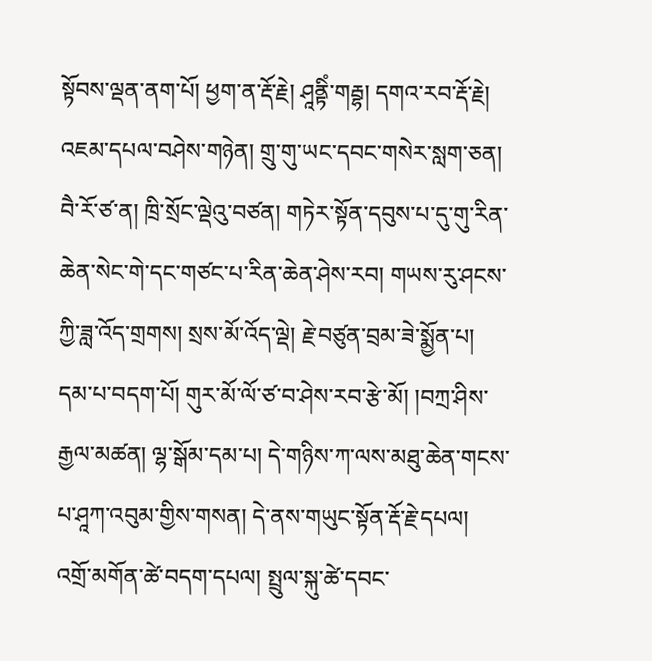སྟོབས་ལྡན་ནག་པོ། ཕྱག་ན་རྡོ་རྗེ། ཤཱནྟིཾ་གརྦྷ། དགའ་རབ་རྡོ་རྗེ། འཇམ་དཔལ་བཤེས་གཉེན། གྲུ་གུ་ཡང་དབང་གསེར་སླག་ཅན། བཻ་རོ་ཙ་ན། ཁྲི་སྲོང་ལྡེའུ་བཙན། གཏེར་སྟོན་དབུས་པ་དུ་གུ་རིན་ཆེན་སེང་གེ་དང་གཙང་པ་རིན་ཆེན་ཤེས་རབ། གཡས་རུ་ཤངས་
ཀྱི་ཟླ་འོད་གྲགས། སྲས་མོ་འོད་ལྡེ། རྗེ་བཙུན་བྲམ་ཟེ་སྨྱོན་པ། དམ་པ་བདག་པོ། གུར་མོ་ལོ་ཙ་བ་ཤེས་རབ་རྩེ་མོ། །བཀྲ་ཤིས་རྒྱལ་མཚན། ལྷ་སྒོམ་དམ་པ། དེ་གཉིས་ཀ་ལས་མཐུ་ཆེན་གངས་པ་ཤཱཀ་འབུམ་གྱིས་གསན། དེ་ནས་གཡུང་སྟོན་རྡོ་རྗེ་དཔལ། འགྲོ་མགོན་ཚེ་བདག་དཔལ། སྤྲུལ་སྐུ་ཚེ་དབང་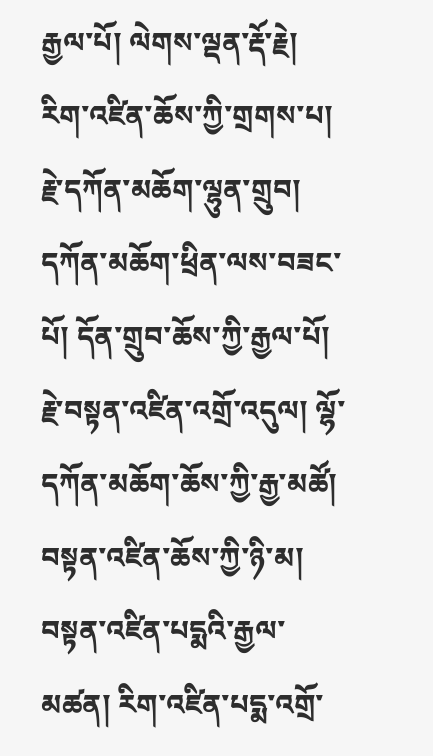རྒྱལ་པོ། ལེགས་ལྡན་རྡོ་རྗེ། རིག་འཛིན་ཆོས་ཀྱི་གྲགས་པ། རྗེ་དཀོན་མཆོག་ལྷུན་གྲུབ། དཀོན་མཆོག་ཕྲིན་ལས་བཟང་པོ། དོན་གྲུབ་ཆོས་ཀྱི་རྒྱལ་པོ། རྗེ་བསྟན་འཛིན་འགྲོ་འདུལ། ལྷོ་དཀོན་མཆོག་ཆོས་ཀྱི་རྒྱ་མཚོ། བསྟན་འཛིན་ཆོས་ཀྱི་ཉི་མ། བསྟན་འཛིན་པདྨའི་རྒྱལ་མཚན། རིག་འཛིན་པདྨ་འགྲོ་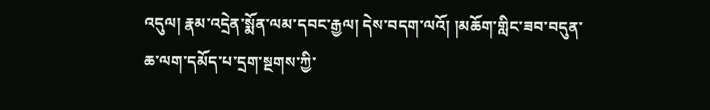འདུལ། རྣམ་འདྲེན་སྨོན་ལམ་དབང་རྒྱལ། དེས་བདག་ལའོ། །མཆོག་གླིང་ཟབ་བདུན་ཆ་ལག་དམོད་པ་དྲག་སྔགས་ཀྱི་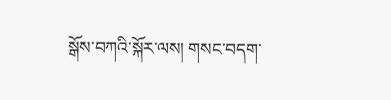སྒོས་བཀའི་སྐོར་ལས། གསང་བདག་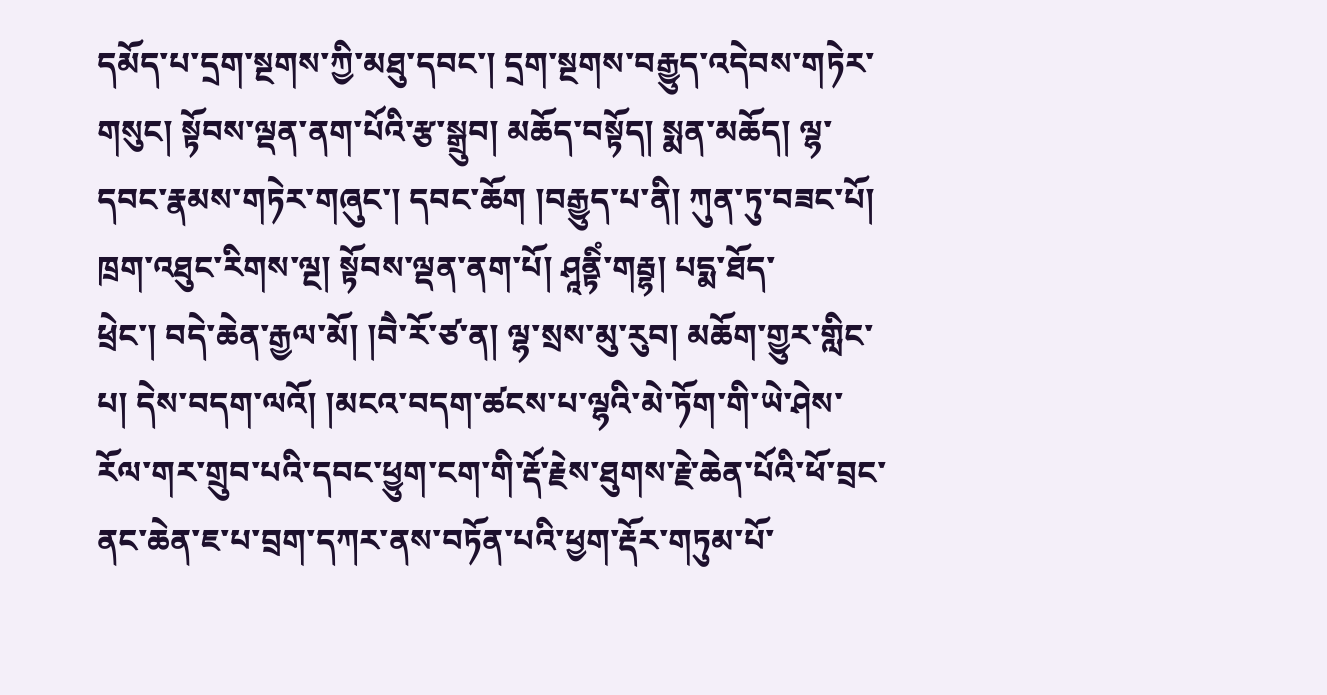དམོད་པ་དྲག་སྔགས་ཀྱི་མཐུ་དབང་། དྲག་སྔགས་བརྒྱུད་འདེབས་གཏེར་གསུང། སྟོབས་ལྡན་ནག་པོའི་རྩ་སྒྲུབ། མཆོད་བསྟོད། སྨན་མཆོད། ལྷ་དབང་རྣམས་གཏེར་གཞུང་། དབང་ཆོག །བརྒྱུད་པ་ནི། ཀུན་ཏུ་བཟང་པོ། ཁྲག་འཐུང་རིགས་ལྔ། སྟོབས་ལྡན་ནག་པོ། ཤཱནྟིཾ་གརྦྷ། པདྨ་ཐོད་
ཕྲེང་། བདེ་ཆེན་རྒྱལ་མོ། །བཻ་རོ་ཙ་ན། ལྷ་སྲས་མུ་རུབ། མཆོག་གྱུར་གླིང་པ། དེས་བདག་ལའོ། །མངའ་བདག་ཚངས་པ་ལྷའི་མེ་ཏོག་གི་ཡེ་ཤེས་རོལ་གར་གྲུབ་པའི་དབང་ཕྱུག་ངག་གི་རྡོ་རྗེས་ཐུགས་རྗེ་ཆེན་པོའི་ཕོ་བྲང་ནང་ཆེན་ཇ་པ་བྲག་དཀར་ནས་བཏོན་པའི་ཕྱག་རྡོར་གཏུམ་པོ་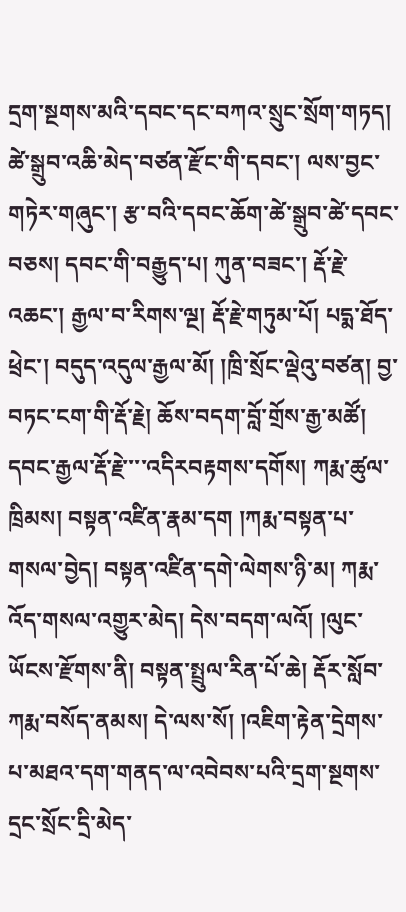དྲག་སྔགས་མའི་དབང་དང་བཀའ་སྲུང་སྲོག་གཏད། ཚེ་སྒྲུབ་འཆི་མེད་བཙན་རྫོང་གི་དབང་། ལས་བྱང་གཏེར་གཞུང་། རྩ་བའི་དབང་ཆོག་ཚེ་སྒྲུབ་ཚེ་དབང་བཅས། དབང་གི་བརྒྱུད་པ། ཀུན་བཟང་། རྡོ་རྗེ་འཆང་། རྒྱལ་བ་རིགས་ལྔ། རྡོ་རྗེ་གཏུམ་པོ། པདྨ་ཐོད་ཕྲེང་། བདུད་འདུལ་རྒྱལ་མོ། །ཁྲི་སྲོང་ལྡེའུ་བཙན། བྱ་བཏང་ངག་གི་རྡོ་རྗེ། ཆོས་བདག་བློ་གྲོས་རྒྱ་མཚོ། དབང་རྒྱལ་རྡོ་རྗེ་་་་འདིརབརྟགས་དགོས། ཀརྨ་ཚུལ་ཁྲིམས། བསྟན་འཛིན་རྣམ་དག །ཀརྨ་བསྟན་པ་གསལ་བྱེད། བསྟན་འཛིན་དགེ་ལེགས་ཉི་མ། ཀརྨ་འོད་གསལ་འགྱུར་མེད། དེས་བདག་ལའོ། །ལུང་ཡོངས་རྫོགས་ནི། བསྟན་སྤྲུལ་རིན་པོ་ཆེ། རྡོར་སློབ་ཀརྨ་བསོད་ནམས། དེ་ལས་སོ། །འཇིག་རྟེན་དྲེགས་པ་མཐའ་དག་གནད་ལ་འབེབས་པའི་དྲག་སྔགས་དྲང་སྲོང་དྲི་མེད་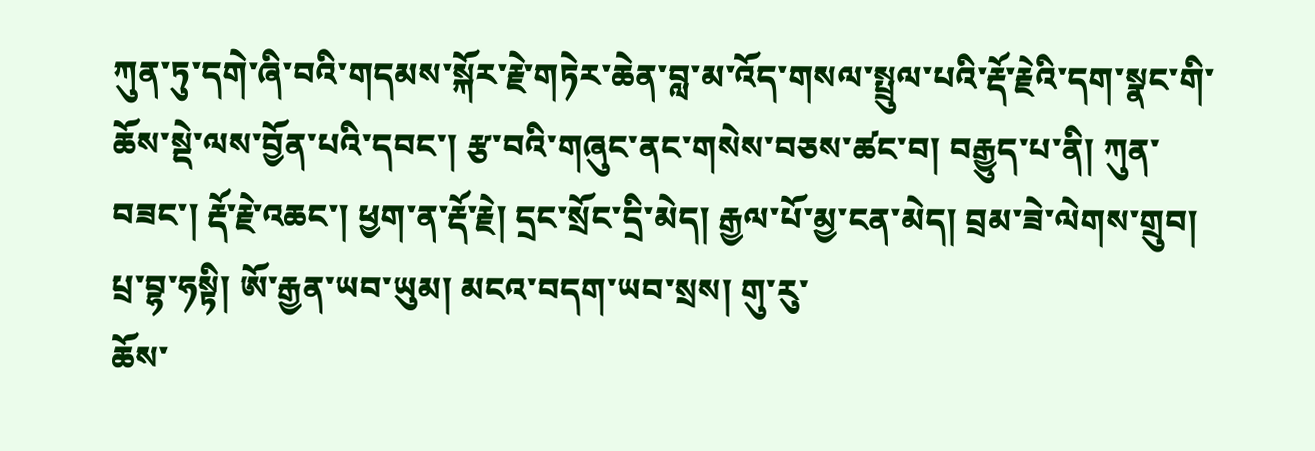ཀུན་ཏུ་དགེ་ཞི་བའི་གདམས་སྐོར་རྗེ་གཏེར་ཆེན་བླ་མ་འོད་གསལ་སྤྲུལ་པའི་རྡོ་རྗེའི་དག་སྣང་གི་ཆོས་སྡེ་ལས་བྱོན་པའི་དབང་། རྩ་བའི་གཞུང་ནང་གསེས་བཅས་ཚང་བ། བརྒྱུད་པ་ནི། ཀུན་བཟང་། རྡོ་རྗེ་འཆང་། ཕྱག་ན་རྡོ་རྗེ། དྲང་སྲོང་དྲི་མེད། རྒྱལ་པོ་མྱ་ངན་མེད། བྲམ་ཟེ་ལེགས་གྲུབ། པྲ་བྷ་ཧསྟི། ཨོ་རྒྱན་ཡབ་ཡུམ། མངའ་བདག་ཡབ་སྲས། གུ་རུ་
ཆོས་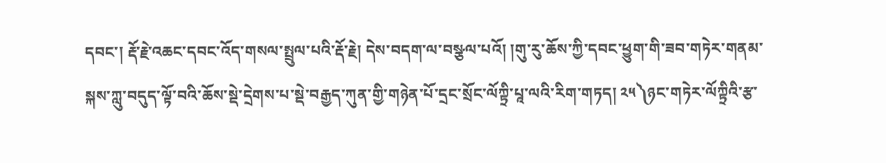དབང་། རྡོ་རྗེ་འཆང་དབང་འོད་གསལ་སྤྲུལ་པའི་རྡོ་རྗེ། དེས་བདག་ལ་བསྩལ་པའོ། །གུ་རུ་ཆོས་ཀྱི་དབང་ཕྱུག་གི་ཟབ་གཏེར་གནམ་སྐས་ཀླུ་བདུད་ལྟོ་བའི་ཆོས་སྡེ་དྲེགས་པ་སྡེ་བརྒྱད་ཀུན་གྱི་གཉེན་པོ་དྲང་སྲོང་ལོཀྟྲི་པཱ་ལའི་རིག་གཏད། ༢༥༽ཉང་གཏེར་ལོཀྟྲིའི་རྩ་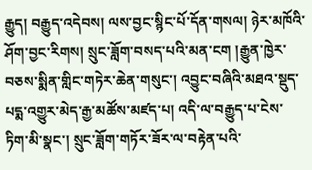རྒྱུད། བརྒྱུད་འདེབས། ལས་བྱང་སྙིང་པོ་དོན་གསལ། ཉེར་མཁོའི་ཤོག་བྱང་རིགས། སྲུང་ཟློག་བསད་པའི་མན་ངག །རྒྱུན་ཁྱེར་བཅས་སྨིན་གླིང་གཏེར་ཆེན་གསུང་། འབྱུང་བཞིའི་མཐའ་སྡུད་པདྨ་འགྱུར་མེད་རྒྱ་མཚོས་མཛད་པ། འདི་ལ་བརྒྱུད་པ་ངེས་ཏིག་མི་སྣང་། སྲུང་ཟློག་གཏོར་ཟོར་ལ་བརྟེན་པའི་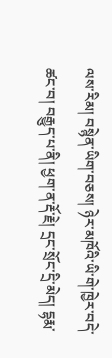ལས་རིམ། བསྙེན་ཡིག་བཅས། ཉེར་མཁོའི་ཡི་གེ་ཁྱེར་བདེ་ཚང་བ། བརྒྱུད་པ་ནི། ཕྱག་ན་རྡོ་རྗེ། དྲང་སྲོང་དྲི་མེད། དྷརྨ་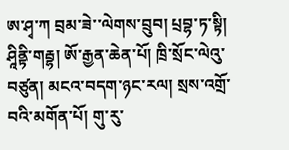ཨ་ཤྭ་ཀ བྲམ་ཟེ་་ལེགས་བྲུབ། པྲབྷ་ཏ་སྟི། ཤཱིནྟི་གརྦྷ། ཨོ་རྒྱན་ཆེན་པོ། ཁྲི་སྲོང་ལེའུ་བཙུན། མངའ་བདག་ཉང་རལ། སྲས་འགྲོ་བའི་མགོན་པོ། གུ་རུ་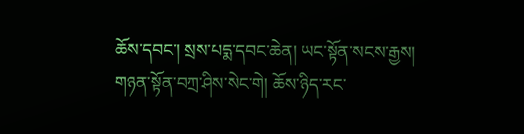ཆོས་དབང་། སྲས་པདྨ་དབང་ཆེན། ཡང་སྟོན་སངས་རྒྱས། གཉན་སྟོན་བཀྲ་ཤིས་སེང་གེ། ཆོས་ཉིད་རང་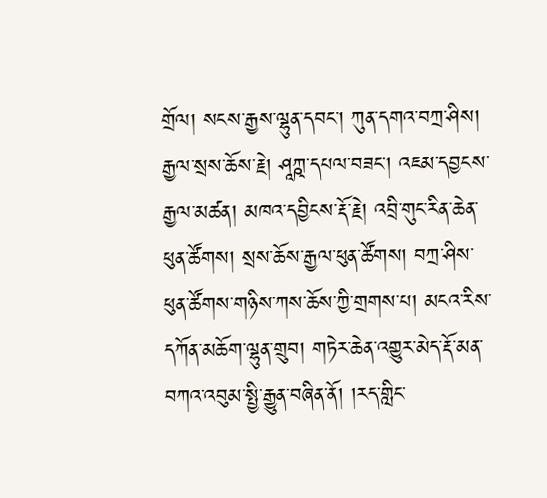གྲོལ། སངས་རྒྱས་ལྷུན་དབང་། ཀུན་དགའ་བཀྲ་ཤིས། རྒྱལ་སྲས་ཆོས་རྗེ། ཤཱཀྵ་དཔལ་བཟང་། འཇམ་དབྱངས་རྒྱལ་མཚན། མཁའ་དབྱིངས་རྡོ་རྗེ། འབྲི་གུང་རིན་ཆེན་ཕུན་ཚོགས། སྲས་ཆོས་རྒྱལ་ཕུན་ཚོགས། བཀྲ་ཤིས་ཕུན་ཚོགས་གཉིས་ཀས་ཆོས་ཀྱི་གྲགས་པ། མངའ་རིས་དཀོན་མཆོག་ལྷུན་གྲུབ། གཏེར་ཆེན་འགྱུར་མེད་རྡོ་མན་བཀའ་འབུམ་སྤྱི་རྒྱུན་བཞིན་ནོ། །རད་གླིང་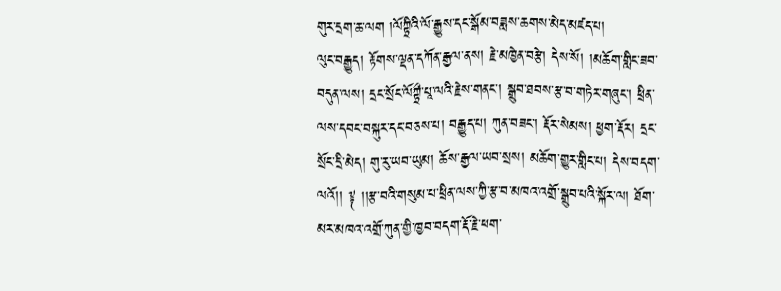གུར་དྲག་ཆ་ལག །ལོཀྟྲིའི་ལོ་རྒྱུས་དང་སྒོམ་བཟླས་ཆགས་མེད་མཛད་པ།
ལུང་བརྒྱུད། རྟོགས་ལྡན་དཀོན་རྒྱལ་ནས། རྗེ་མཁྱེན་བརྩེ། དེས་སོ། །མཆོག་གླིང་ཟབ་བདུན་ལས། དྲང་སྲོང་ལོཀྟྲྀ་པཱ་ལའི་རྗེས་གནང་། སྒྲུབ་ཐབས་རྩ་བ་གཏེར་གཞུང་། ཕྲིན་ལས་དབང་བསྐུར་དང་བཅས་པ། བརྒྱུད་པ། ཀུན་བཟང་། རྡོར་སེམས། ཕྱག་རྡོར། དྲང་སྲོང་དྲི་མེད། གུ་རུ་ཡབ་ཡུམ། ཆོས་རྒྱལ་ཡབ་སྲས། མཆོག་གྱུར་གླིང་པ། དེས་བདག་ལའོ།། ༈ །།རྩ་བའི་གསུམ་པ་ཕྲིན་ལས་ཀྱི་རྩ་བ་མཁའ་འགྲོ་སྒྲུབ་པའི་སྐོར་ལ། ཐོག་མར་མཁའ་འགྲོ་ཀུན་གྱི་ཁྱབ་བདག་རྡོ་རྗེ་ཕག་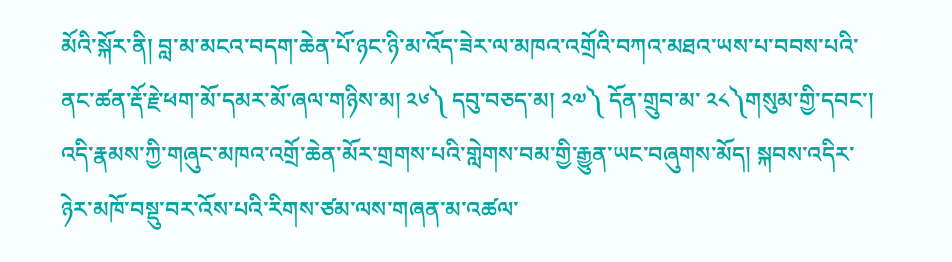མོའི་སྐོར་ནི། བླ་མ་མངའ་བདག་ཆེན་པོ་ཉང་ཉི་མ་འོད་ཟེར་ལ་མཁའ་འགྲོའི་བཀའ་མཐའ་ཡས་པ་བབས་པའི་ནང་ཚན་རྡོ་རྗེ་ཕག་མོ་དམར་མོ་ཞལ་གཉིས་མ། ༢༦༽ དབུ་བཅད་མ། ༢༧༽ དོན་གྲུབ་མ་ ༢༨༽གསུམ་གྱི་དབང་། འདི་རྣམས་ཀྱི་གཞུང་མཁའ་འགྲོ་ཆེན་མོར་གྲགས་པའི་གླེགས་བམ་གྱི་རྒྱུན་ཡང་བཞུགས་མོད། སྐབས་འདིར་ཉེར་མཁོ་བསྡུ་བར་འོས་པའི་རིགས་ཙམ་ལས་གཞན་མ་འཚལ་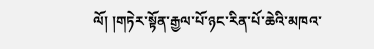ལོ། །གཏེར་སྟོན་རྒྱལ་པོ་ཉང་རིན་པོ་ཆེའི་མཁའ་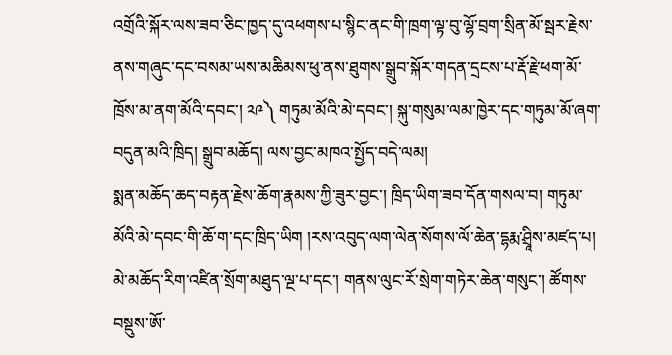འགྲོའི་སྐོར་ལས་ཟབ་ཅིང་ཁྱད་དུ་འཕགས་པ་སྙིང་ནང་གི་ཁྲག་ལྟ་བུ་ལྷོ་བྲག་སྲིན་མོ་སྦར་རྗེས་ནས་གཞུང་དང་བསམ་ཡས་མཆིམས་ཕུ་ནས་ཐུགས་སྒྲུབ་སྐོར་གདན་དྲངས་པ་རྡོ་རྗེ་ཕག་མོ་ཁྲོས་མ་ནག་མོའི་དབང་། ༢༩༽ གཏུམ་མོའི་མེ་དབང་། སྐུ་གསུམ་ལམ་ཁྱེར་དང་གཏུམ་མོ་ཞག་བདུན་མའི་ཁྲིད། སྒྲུབ་མཆོད། ལས་བྱང་མཁའ་སྤྱོད་བདེ་ལམ།
སྨན་མཆོད་ཆད་བརྟན་རྗེས་ཆོག་རྣམས་ཀྱི་ཟུར་བྱང་། ཁྲིད་ཡིག་ཟབ་དོན་གསལ་བ། གཏུམ་མོའི་མེ་དབང་གི་ཆོ་ག་དང་ཁྲིད་ཡིག །རས་འབུད་ལག་ལེན་སོགས་ལོ་ཆེན་དྷརྨ་ཤྲཱིས་མཛད་པ། མེ་མཆོད་རིག་འཛིན་སྲོག་མཐུད་ལྔ་པ་དང་། གནས་ལུང་རོ་སྲེག་གཏེར་ཆེན་གསུང་། ཚོགས་བསྡུས་ཨོ་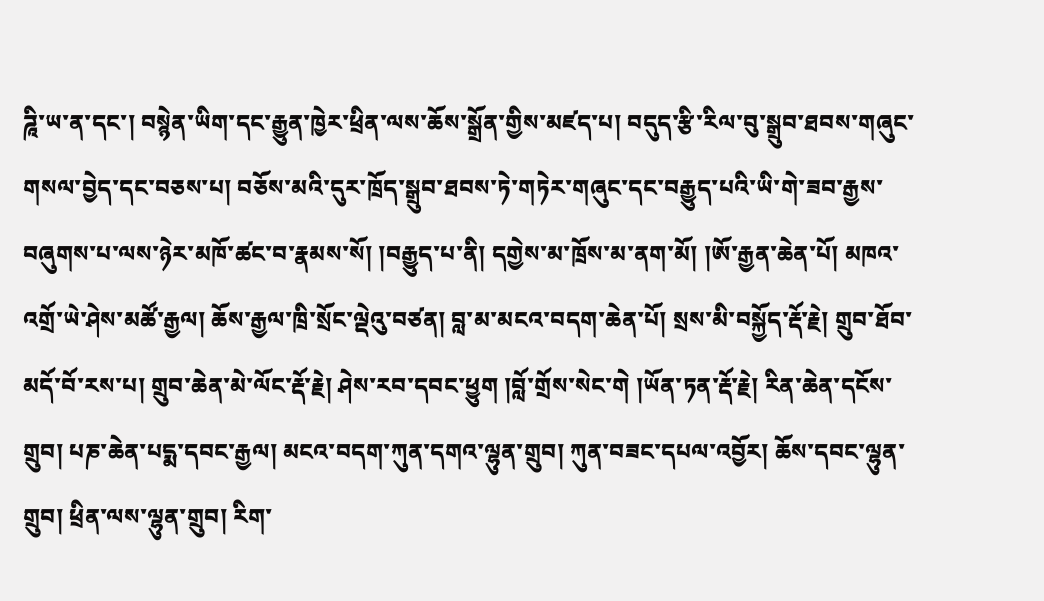ཌཱི་ཡ་ན་དང་། བསྙེན་ཡིག་དང་རྒྱུན་ཁྱེར་ཕྲིན་ལས་ཆོས་སྒྲོན་གྱིས་མཛད་པ། བདུད་རྩི་རིལ་བུ་སྒྲུབ་ཐབས་གཞུང་གསལ་བྱེད་དང་བཅས་པ། བཅོས་མའི་དུར་ཁྲོད་སྒྲུབ་ཐབས་ཏེ་གཏེར་གཞུང་དང་བརྒྱུད་པའི་ཡི་གེ་ཟབ་རྒྱས་བཞུགས་པ་ལས་ཉེར་མཁོ་ཚང་བ་རྣམས་སོ། །བརྒྱུད་པ་ནི། དགྱེས་མ་ཁྲོས་མ་ནག་མོ། །ཨོ་རྒྱན་ཆེན་པོ། མཁའ་འགྲོ་ཡེ་ཤེས་མཚོ་རྒྱལ། ཆོས་རྒྱལ་ཁྲི་སྲོང་ལྡེའུ་བཙན། བླ་མ་མངའ་བདག་ཆེན་པོ། སྲས་མི་བསྐྱོད་རྡོ་རྗེ། གྲུབ་ཐོབ་མདོ་བོ་རས་པ། གྲུབ་ཆེན་མེ་ལོང་རྡོ་རྗེ། ཤེས་རབ་དབང་ཕྱུག །བློ་གྲོས་སེང་གེ །ཡོན་ཏན་རྡོ་རྗེ། རིན་ཆེན་དངོས་གྲུབ། པཎ་ཆེན་པདྨ་དབང་རྒྱལ། མངའ་བདག་ཀུན་དགའ་ལྷུན་གྲུབ། ཀུན་བཟང་དཔལ་འབྱོར། ཆོས་དབང་ལྷུན་གྲུབ། ཕྲིན་ལས་ལྷུན་གྲུབ། རིག་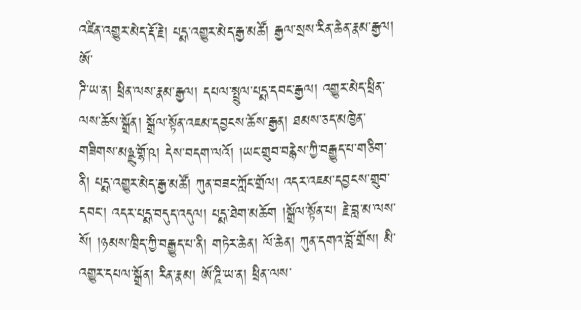འཛིན་འགྱུར་མེད་རྡོ་རྗེ། པདྨ་འགྱུར་མེད་རྒྱ་མཚོ། རྒྱལ་སྲས་རིན་ཆེན་རྣམ་རྒྱལ། ཨོ་
ཌི་ཡ་ན། ཕྲིན་ལས་རྣམ་རྒྱལ། དཔལ་སྤྲུལ་པདྨ་དབང་རྒྱལ། འགྱུར་མེད་ཕྲིན་ལས་ཆོས་སྒྲོན། སྒྲོལ་སྟོན་འཇམ་དབྱངས་ཆོས་རྒྱན། ཐམས་ཅད་མཁྱེན་གཟིགས་མཉྫུ་གྷོ་ཥ། དེས་བདག་ལའོ། །ཡང་གྲུབ་བརྙེས་ཀྱི་བརྒྱུད་པ་གཅིག་ནི། པདྨ་འགྱུར་མེད་རྒྱ་མཚོ། ཀུན་བཟང་ཀློང་གྲོལ། འདར་འཇམ་དབྱངས་གྲུབ་དབང་། འདར་པདྨ་བདུད་འདུལ། པདྨ་ཐེག་མཆོག །སྒྲོལ་སྟོན་པ། རྗེ་བླ་མ་ལས་སོ། །ཉམས་ཁྲིད་ཀྱི་བརྒྱུད་པ་ནི། གཏེར་ཆེན། ལོ་ཆེན། ཀུན་དགའ་བློ་གྲོས། མི་འགྱུར་དཔལ་སྒྲོན། རིན་རྣམ། ཨོ་ཌཱི་ཡ་ན། ཕྲིན་ལས་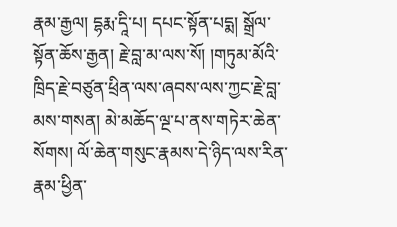རྣམ་རྒྱལ། དྷརྨ་དཱི་པ། དཔང་སྟོན་པདྨ། སྒྲོལ་སྟོན་ཆོས་རྒྱན། རྗེ་བླ་མ་ལས་སོ། །གཏུམ་མོའི་ཁྲིད་རྗེ་བཙུན་ཕྲིན་ལས་ཞབས་ལས་ཀྱང་རྗེ་བླ་མས་གསན། མེ་མཆོད་ལྔ་པ་ནས་གཏེར་ཆེན་སོགས། ལོ་ཆེན་གསུང་རྣམས་དེ་ཉིད་ལས་རིན་རྣམ་ཕྱིན་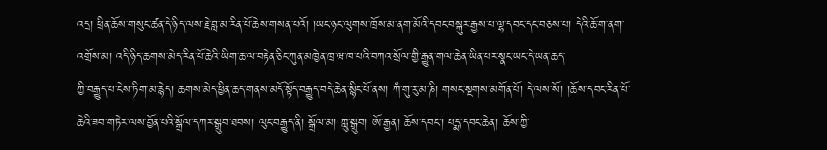འདྲ། ཕྲིན་ཆོས་གསུང་ཚན་དེ་ཉིད་ལས་རྗེ་བླ་མ་རིན་པོ་ཆེས་གསན་པའོ། །ཡང་ཉང་ལུགས་ཁྲོས་མ་ནག་མོའི་དབང་བསྐུར་རྒྱས་པ་ལྷ་དབང་དང་བཅས་པ། དེའི་ཆོ་ག་ནག་འགྲོས་མ། འདི་ཉིད་ཆགས་མེད་རིན་པོ་ཆེའི་ཡིག་ཆ་ལ་བརྟེན་ཅིང་ཀུན་མཁྱེན་ཁྲ་ཝ་ཁ་པའི་བཀའ་སྲོལ་གྱི་རྒྱུན་གལ་ཆེན་ཡིན་པར་སྣང་ཡང་དེ་ཡན་ཆད་
ཀྱི་བརྒྱུད་པ་ངེས་ཏིག་མ་རྙེད། ཆགས་མེད་ཕྱིན་ཆད་གནས་མདོ་སྟོད་བརྒྱུད་བདེ་ཆེན་སྙིང་པོ་ནས། ཀཾ་གུ་རུ་མ་ཎི། གསང་སྔགས་མགོན་པོ། དེ་ལས་སོ། །ཆོས་དབང་རིན་པོ་ཆེའི་ཟབ་གཏེར་ལས་བྱོན་པའི་སྒྲོལ་དཀར་སྒྲུབ་ཐབས། ལུང་བརྒྱུད་ནི། སྒྲོལ་མ། ཀླུ་སྒྲུབ། ཨོ་རྒྱན། ཆོས་དབང་། པདྨ་དབང་ཆེན། ཆོས་ཀྱི་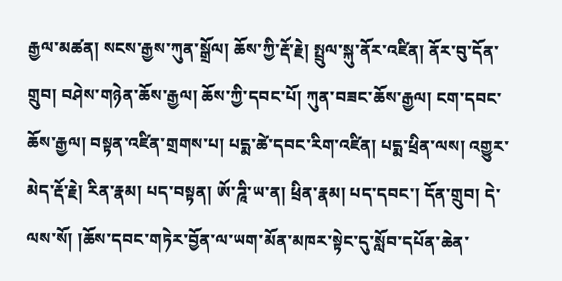རྒྱལ་མཚན། སངས་རྒྱས་ཀུན་སྒྲོལ། ཆོས་ཀྱི་རྡོ་རྗེ། སྤྲུལ་སྐུ་ནོར་འཛིན། ནོར་བུ་དོན་གྲུབ། བཤེས་གཉེན་ཆོས་རྒྱལ། ཆོས་ཀྱི་དབང་པོ། ཀུན་བཟང་ཆོས་རྒྱལ། ངག་དབང་ཆོས་རྒྱལ། བསྟན་འཛིན་གྲགས་པ། པདྨ་ཚེ་དབང་རིག་འཛིན། པདྨ་ཕྲིན་ལས། འགྱུར་མེད་རྡོ་རྗེ། རིན་རྣམ། པད་བསྟན། ཨོ་ཌཱི་ཡ་ན། ཕྲིན་རྣམ། པད་དབང་། དོན་གྲུབ། དེ་ལས་སོ། །ཆོས་དབང་གཏེར་བྱོན་ལ་ཡག་མོན་མཁར་སྟེང་དུ་སློབ་དཔོན་ཆེན་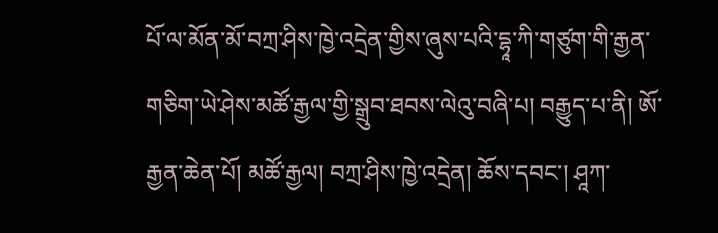པོ་ལ་མོན་མོ་བཀྲ་ཤིས་ཁྱེ་འདྲེན་གྱིས་ཞུས་པའི་དྷཱ་ཀི་གཙུག་གི་རྒྱན་གཅིག་ཡེ་ཤེས་མཚོ་རྒྱལ་གྱི་སྒྲུབ་ཐབས་ལེའུ་བཞི་པ། བརྒྱུད་པ་ནི། ཨོ་རྒྱན་ཆེན་པོ། མཚོ་རྒྱལ། བཀྲ་ཤིས་ཁྱེ་འདྲེན། ཆོས་དབང་། ཤཱཀ་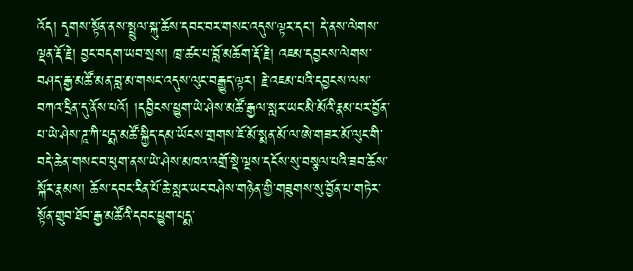འོད། དྭགས་སྟོན་ནས་སྤྲུལ་སྐུ་ཆོས་དབང་བར་གསང་འདུས་ལྟར་དང་། དེ་ནས་ལེགས་ལྡན་རྡོ་རྗེ། བྱང་བདག་ཡབ་སྲས། ཁྲ་ཚང་པ་བློ་མཆོག་རྡོ་རྗེ། འཇམ་དབྱངས་ལེགས་
བཤད་རྒྱ་མཚོ་མན་བླ་མ་གསང་འདུས་ལུང་བརྒྱུད་ལྟར། རྗེ་འཇམ་པའི་དབྱངས་ལས་བཀའ་དྲིན་དུ་ནོས་པའོ། །དབྱིངས་ཕྱུག་ཡེ་ཤེས་མཚོ་རྒྱལ་སླར་ཡང་མི་མོའི་རྣམ་པར་བྱོན་པ་ཡེ་ཤེས་ཌཱ་ཀི་པདྨ་མཚོ་སྐྱིད་དམ་ཡོངས་གྲགས་ཇོ་མོ་སྨན་མོ་ལ་ཨེ་གཟར་མོ་ལུང་གི་བདེ་ཆེན་གསང་བ་ཕུག་ནས་ཡེ་ཤེས་མཁའ་འགྲོ་སྡེ་ལྔས་དངོས་སུ་བསྩལ་པའི་ཟབ་ཆོས་སྐོར་རྣམས། ཆོས་དབང་རིན་པོ་ཆེ་སླར་ཡང་བཤེས་གཉེན་གྱི་གཟུགས་སུ་བྱོན་པ་གཏེར་སྟོན་གྲུབ་ཐོབ་རྒྱ་མཚོའི་དབང་ཕྱུག་པདྨ་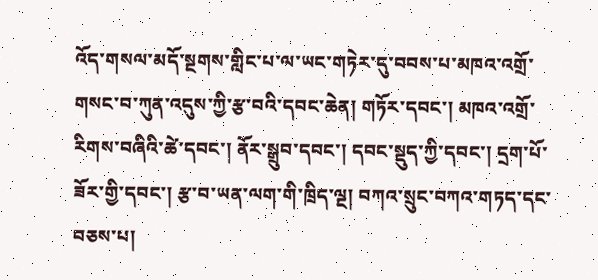འོད་གསལ་མདོ་སྔགས་གླིང་པ་ལ་ཡང་གཏེར་དུ་བབས་པ་མཁའ་འགྲོ་གསང་བ་ཀུན་འདུས་ཀྱི་རྩ་བའི་དབང་ཆེན། གཏོར་དབང་། མཁའ་འགྲོ་རིགས་བཞིའི་ཚེ་དབང་། ནོར་སྒྲུབ་དབང་། དབང་སྡུད་ཀྱི་དབང་། དྲག་པོ་ཟོར་གྱི་དབང་། རྩ་བ་ཡན་ལག་གི་ཁྲིད་ལྔ། བཀའ་སྲུང་བཀའ་གཏད་དང་བཅས་པ།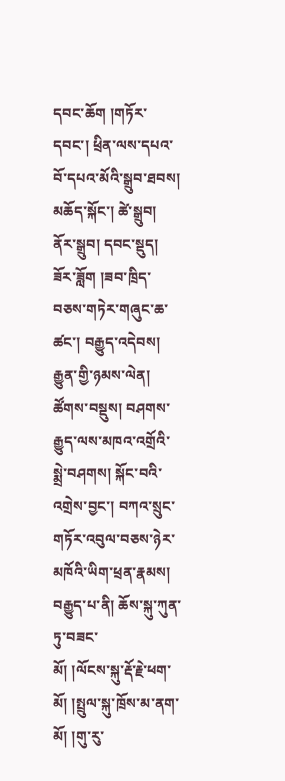དབང་ཆོག །གཏོར་དབང་། ཕྲིན་ལས་དཔའ་བོ་དཔའ་མོའི་སྒྲུབ་ཐབས། མཆོད་སྐོང་། ཚེ་སྒྲུབ། ནོར་སྒྲུབ། དབང་སྡུད། ཟོར་ཟློག །ཟབ་ཁྲིད་བཅས་གཏེར་གཞུང་ཆ་ཚང་། བརྒྱུད་འདེབས། རྒྱུན་གྱི་ཉམས་ལེན། ཚོགས་བསྡུས། བཤགས་རྒྱུད་ལས་མཁའ་འགྲོའི་སྨྲེ་བཤགས། སྐོང་བའི་འགྲེས་བྱང་། བཀའ་སྲུང་གཏོར་འབུལ་བཅས་ཉེར་མཁོའི་ཡིག་ཕྲན་རྣམས། བརྒྱུད་པ་ནི། ཆོས་སྐུ་ཀུན་ཏུ་བཟང་
མོ། །ལོངས་སྐུ་རྡོ་རྗེ་ཕག་མོ། །སྤྲུལ་སྐུ་ཁྲོས་མ་ནག་མོ། །གུ་རུ་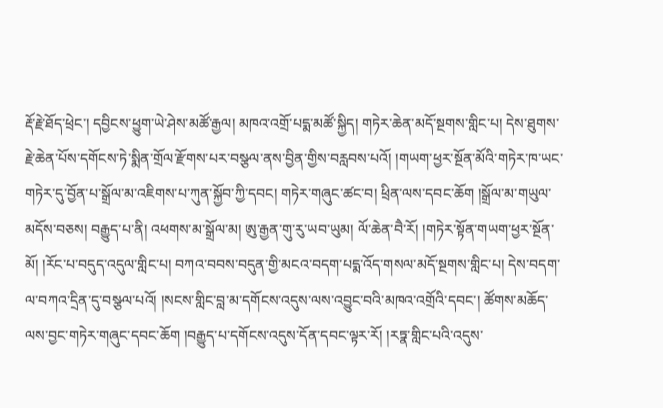རྡོ་རྗེ་ཐོད་ཕྲེང་། དབྱིངས་ཕྱུག་ཡེ་ཤེས་མཚོ་རྒྱལ། མཁའ་འགྲོ་པདྨ་མཚོ་སྐྱིད། གཏེར་ཆེན་མདོ་སྔགས་གླིང་པ། དེས་ཐུགས་རྗེ་ཆེན་པོས་དགོངས་ཏེ་སྨིན་གྲོལ་རྫོགས་པར་བསྩལ་ནས་བྱིན་གྱིས་བརླབས་པའོ། །གཡག་ཕྱར་སྔོན་མོའི་གཏེར་ཁ་ཡང་གཏེར་དུ་བྱོན་པ་སྒྲོལ་མ་འཇིགས་པ་ཀུན་སྐྱོབ་ཀྱི་དབང། གཏེར་གཞུང་ཚང་བ། ཕྲིན་ལས་དབང་ཆོག །སྒྲོལ་མ་གཡུལ་མདོས་བཅས། བརྒྱུད་པ་ནི། འཕགས་མ་སྒྲོལ་མ། ཨུ་རྒྱན་གུ་རུ་ཡབ་ཡུམ། ལོ་ཆེན་བཻ་རོ། །གཏེར་སྟོན་གཡག་ཕྱར་སྔོན་མོ། །རོང་པ་བདུད་འདུལ་གླིང་པ། བཀའ་བབས་བདུན་གྱི་མངའ་བདག་པདྨ་འོད་གསལ་མདོ་སྔགས་གླིང་པ། དེས་བདག་ལ་བཀའ་དྲིན་དུ་བསྩལ་པའོ། །སངས་གླིང་བླ་མ་དགོངས་འདུས་ལས་འབྱུང་བའི་མཁའ་འགྲོའི་དབང་། ཚོགས་མཆོད་ལས་བྱང་གཏེར་གཞུང་དབང་ཆོག །བརྒྱུད་པ་དགོངས་འདུས་དོན་དབང་ལྟར་རོ། །རཏྣ་གླིང་པའི་འདུས་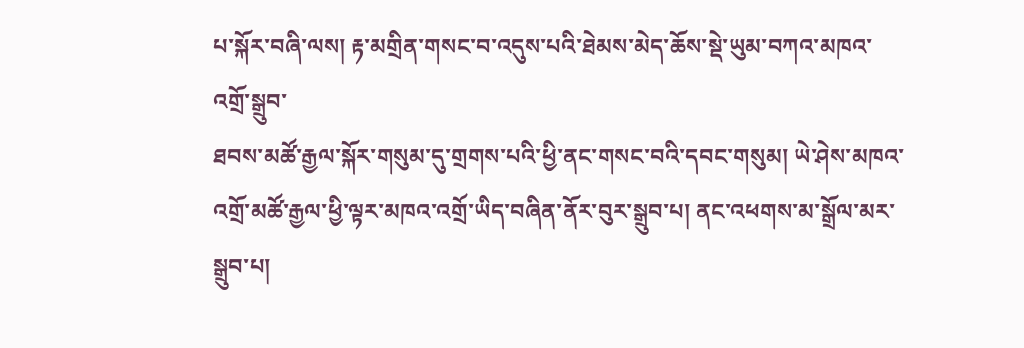པ་སྐོར་བཞི་ལས། རྟ་མགྲིན་གསང་བ་འདུས་པའི་ཐེམས་མེད་ཆོས་སྡེ་ཡུམ་བཀའ་མཁའ་འགྲོ་སྒྲུབ་
ཐབས་མཚོ་རྒྱལ་སྐོར་གསུམ་དུ་གྲགས་པའི་ཕྱི་ནང་གསང་བའི་དབང་གསུམ། ཡེ་ཤེས་མཁའ་འགྲོ་མཚོ་རྒྱལ་ཕྱི་ལྟར་མཁའ་འགྲོ་ཡིད་བཞིན་ནོར་བུར་སྒྲུབ་པ། ནང་འཕགས་མ་སྒྲོལ་མར་སྒྲུབ་པ།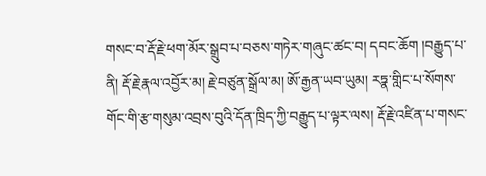གསང་བ་རྡོ་རྗེ་ཕག་མོར་སྒྲུབ་པ་བཅས་གཏེར་གཞུང་ཚང་བ། དབང་ཆོག །བརྒྱུད་པ་ནི། རྡོ་རྗེ་རྣལ་འབྱོར་མ། རྗེ་བཙུན་སྒྲོལ་མ། ཨོ་རྒྱན་ཡབ་ཡུམ། རཏྣ་གླིང་པ་སོགས་གོང་གི་རྩ་གསུམ་འབྲས་བུའི་དོན་ཁྲིད་ཀྱི་བརྒྱུད་པ་ལྟར་ལས། རྡོ་རྗེ་འཛིན་པ་གསང་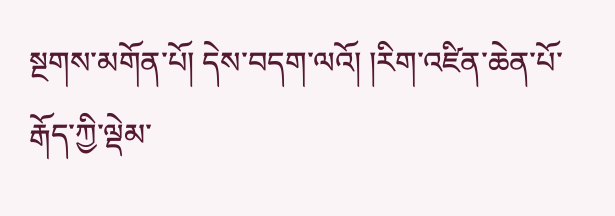སྔགས་མགོན་པོ། དེས་བདག་ལའོ། །རིག་འཛིན་ཆེན་པོ་རྒོད་ཀྱི་ལྡེམ་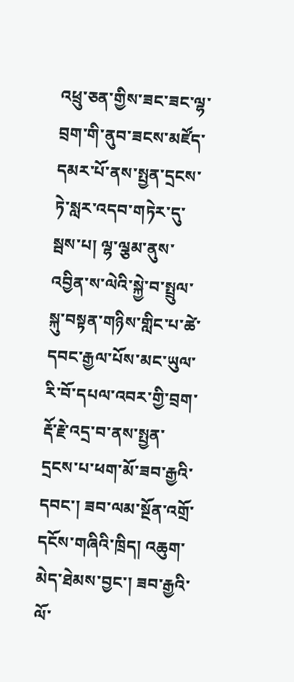འཕྲུ་ཅན་གྱིས་ཟང་ཟང་ལྷ་བྲག་གི་ནུབ་ཟངས་མཛོད་དམར་པོ་ནས་སྤྱན་དྲངས་ཏེ་སླར་འདབ་གཏེར་དུ་སྦས་པ། ལྷ་ལྕམ་ནུས་འབྱིན་ས་ལེའི་སྐྱེ་བ་སྤྲུལ་སྐུ་བསྟན་གཉིས་གླིང་པ་ཚེ་དབང་རྒྱལ་པོས་མང་ཡུལ་རི་བོ་དཔལ་འབར་གྱི་བྲག་རྡོ་རྗེ་འདྲ་བ་ནས་སྤྱན་དྲངས་པ་ཕག་མོ་ཟབ་རྒྱའི་དབང་། ཟབ་ལམ་སྔོན་འགྲོ་དངོས་གཞིའི་ཁྲིད། འཆུག་མེད་ཐེམས་བྱང་། ཟབ་རྒྱའི་ལོ་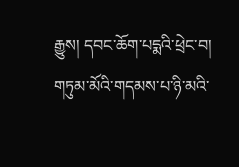རྒྱུས། དབང་ཆོག་པདྨའི་ཕྲེང་བ། གཏུམ་མོའི་གདམས་པ་ཉི་མའི་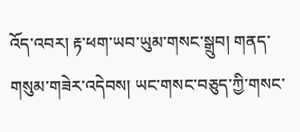འོད་འབར། རྟ་ཕག་ཡབ་ཡུམ་གསང་སྒྲུབ། གནད་གསུམ་གཟེར་འདེབས། ཡང་གསང་བཅུད་ཀྱི་གསང་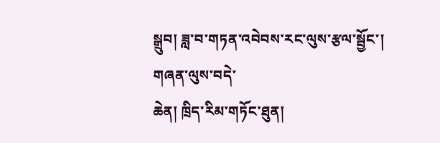སྒྲུབ། ཟླ་བ་གཏན་འབེབས་རང་ལུས་རྩལ་སྦྱོང་། གཞན་ལུས་བདེ་
ཆེན། ཁྲིད་རིམ་གཏོང་ཐུན།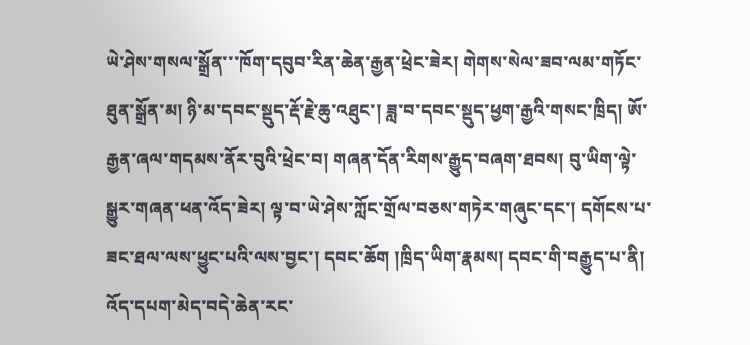ཡེ་ཤེས་གསལ་སྒྲོན་་་ཁོག་དབུབ་རིན་ཆེན་རྒྱན་ཕྲེང་ཟེར། གེགས་སེལ་ཟབ་ལམ་གཏོང་ཐུན་སྒྲོན་མ། ཉི་མ་དབང་སྡུད་རྡོ་རྗེ་ཆུ་འཐུང་། ཟླ་བ་དབང་སྡུད་ཕྱག་རྒྱའི་གསང་ཁྲིད། ཨོ་རྒྱན་ཞལ་གདམས་ནོར་བུའི་ཕྲེང་བ། གཞན་དོན་རིགས་རྒྱུད་བཞག་ཐབས། བུ་ཡིག་ལྟེ་སྒྱུར་གཞན་ཕན་འོད་ཟེར། ལྟ་བ་ཡེ་ཤེས་ཀློང་གྲོལ་བཅས་གཏེར་གཞུང་དང་། དགོངས་པ་ཟང་ཐལ་ལས་ཕྱུང་པའི་ལས་བྱང་། དབང་ཆོག །ཁྲིད་ཡིག་རྣམས། དབང་གི་བརྒྱུད་པ་ནི། འོད་དཔག་མེད་བདེ་ཆེན་རང་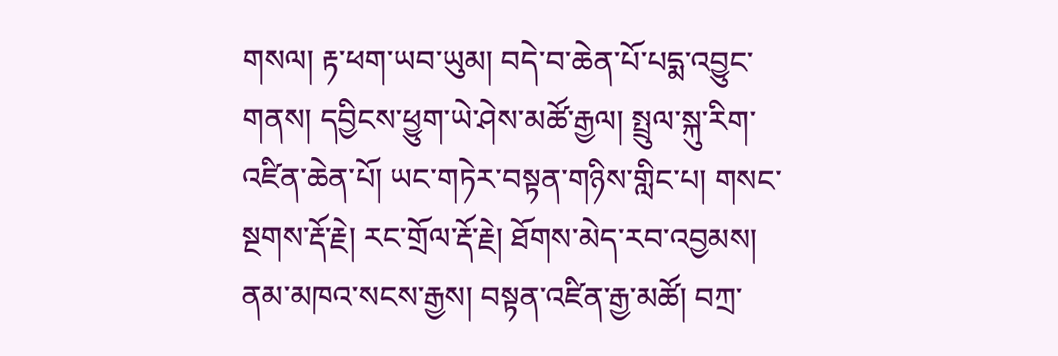གསལ། རྟ་ཕག་ཡབ་ཡུམ། བདེ་བ་ཆེན་པོ་པདྨ་འབྱུང་གནས། དབྱིངས་ཕྱུག་ཡེ་ཤེས་མཚོ་རྒྱལ། སྤྲུལ་སྐུ་རིག་འཛིན་ཆེན་པོ། ཡང་གཏེར་བསྟན་གཉིས་གླིང་པ། གསང་སྔགས་རྡོ་རྗེ། རང་གྲོལ་རྡོ་རྗེ། ཐོགས་མེད་རབ་འབྱམས། ནམ་མཁའ་སངས་རྒྱས། བསྟན་འཛིན་རྒྱ་མཚོ། བཀྲ་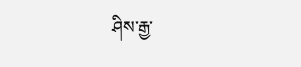ཤིས་རྒྱ་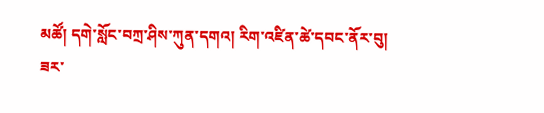མཚོ། དགེ་སློང་བཀྲ་ཤིས་ཀུན་དགའ། རིག་འཛིན་ཚེ་དབང་ནོར་བུ། ཟར་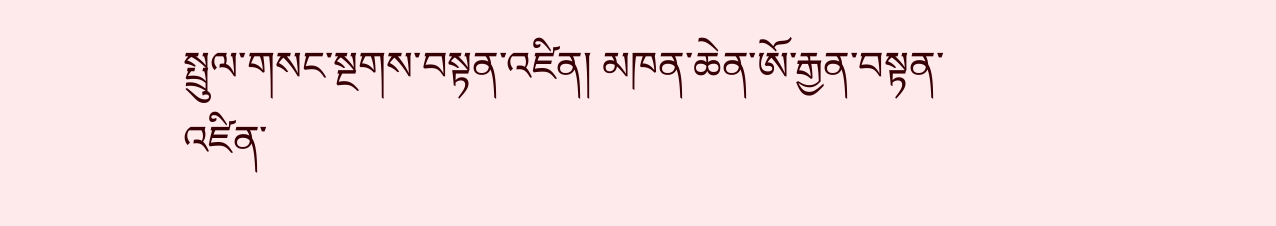སྤྲུལ་གསང་སྔགས་བསྟན་འཛིན། མཁན་ཆེན་ཨོ་རྒྱན་བསྟན་འཛིན་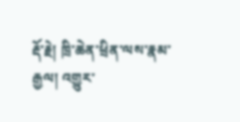རྡོ་རྗེ། ཁྲི་ཆེན་ཕྲིན་ལས་རྣམ་རྒྱལ། འགྱུར་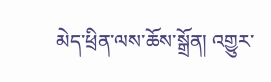མེད་ཕྲིན་ལས་ཆོས་སྒྲོན། འགྱུར་